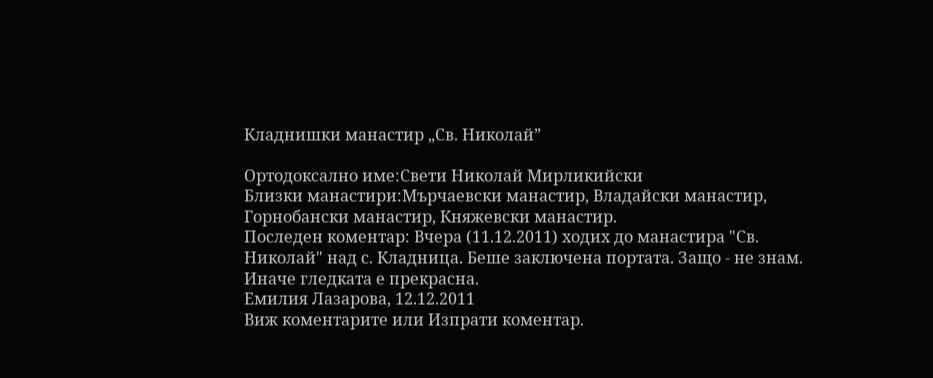Кладнишки манастир „Св. Николай”

Ортодоксално име:Свети Николай Мирликийски
Близки манастири:Мърчаевски манастир, Владайски манастир, Горнобански манастир, Княжевски манастир.
Последен коментар: Вчера (11.12.2011) ходих до манастира "Св. Николай" над с. Кладница. Беше заключена портата. Защо - не знам. Иначе гледката е прекрасна.
Емилия Лазарова, 12.12.2011
Виж коментарите или Изпрати коментар.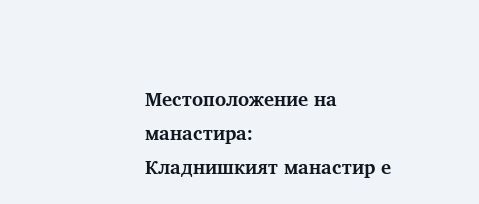Местоположение на манастира:
Кладнишкият манастир е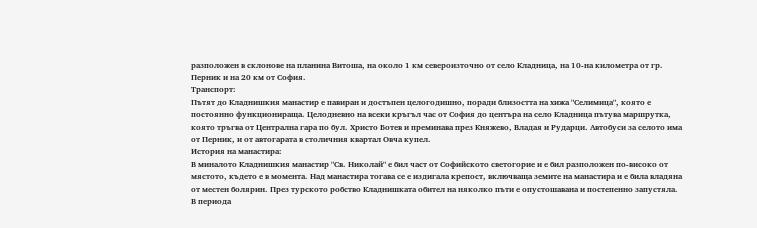разположен в склонове на планина Витоша, на около 1 км североизточно от село Кладница, на 10-на километра от гр. Перник и на 20 км от София.
Транспорт:
Пътят до Кладнишкия манастир е павиран и достъпен целогодишно, поради близостта на хижа "Селимица", която е постоянно функционираща. Целодневно на всеки кръгъл час от София до центъра на село Кладница пътува маршрутка, която тръгва от Централна гара по бул. Христо Ботев и преминава през Княжево, Владая и Рударци. Автобуси за селото има от Перник, и от автогарата в столичния квартал Овча купел.
История на манастира:
В миналото Кладнишкия манастир "Св. Николай" е бил част от Софийското светогорие и е бил разположен по-високо от мястото, където е в момента. Над манастира тогава се е издигала крепост, включваща земите на манастира и е била владяна от местен болярин. През турското робство Кладнишката обител на няколко пъти е опустошавана и постепенно запустяла.
В периода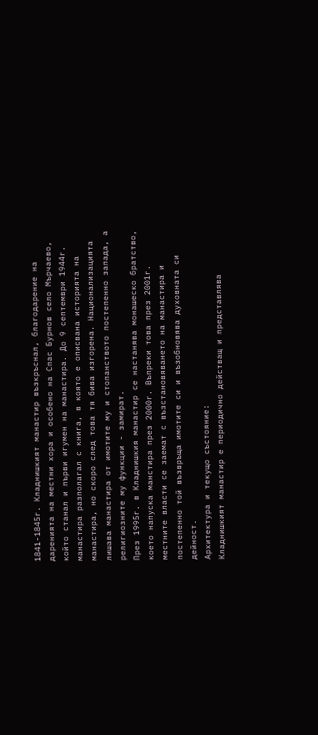1841-1845г. Кладнишкият манастир възкръснал, благодарение на даренията на местни хора и особено на Спас Бурнов село Мърчаево, който станал и първи игумен на манастира. До 9 септември 1944г. манастира разполагал с книга, в която е описвана историята на манастира, но скоро след това тя бива изгорена. Национализацията лишава манастира от имотите му и стопанството постепенно запада, а религиозните му функции - замират.
През 1995г. в Кладнишкия манастир се настанява монашеско братство, което напуска манстира през 2000г. Въпреки това през 2001г. местните власти се заемат с възстановяването на манастира и постепенно той възвръща имотите си и възобновява духовната си дейност.
Архитектура и текущо състояние:
Кладнишкият манастир е периодично действащ и представлява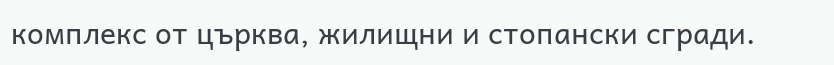комплекс от църква, жилищни и стопански сгради.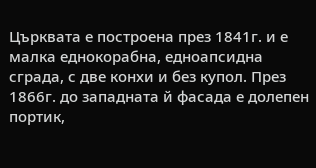Църквата е построена през 1841г. и е малка еднокорабна, едноапсидна сграда, с две конхи и без купол. През 1866г. до западната й фасада е долепен портик,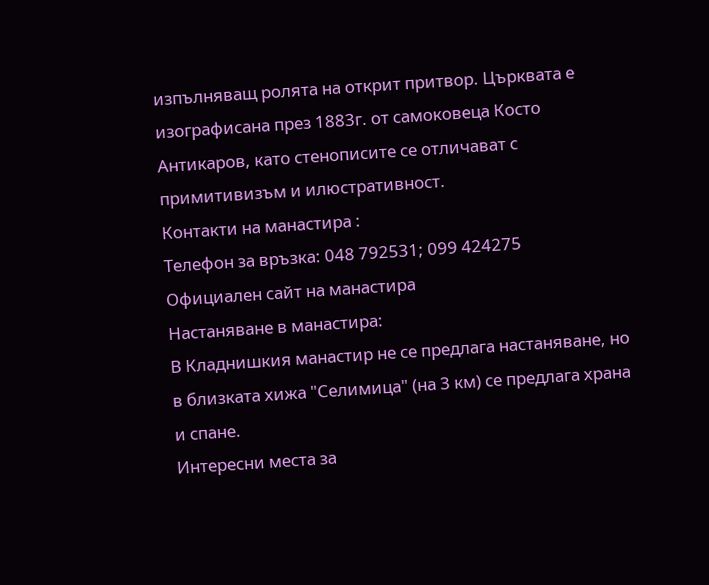изпълняващ ролята на открит притвор. Църквата е изографисана през 1883г. от самоковеца Косто Антикаров, като стенописите се отличават с примитивизъм и илюстративност.
Контакти на манастира :
Телефон за връзка: 048 792531; 099 424275
Официален сайт на манастира
Настаняване в манастира:
В Кладнишкия манастир не се предлага настаняване, но в близката хижа "Селимица" (на 3 км) се предлага храна и спане.
Интересни места за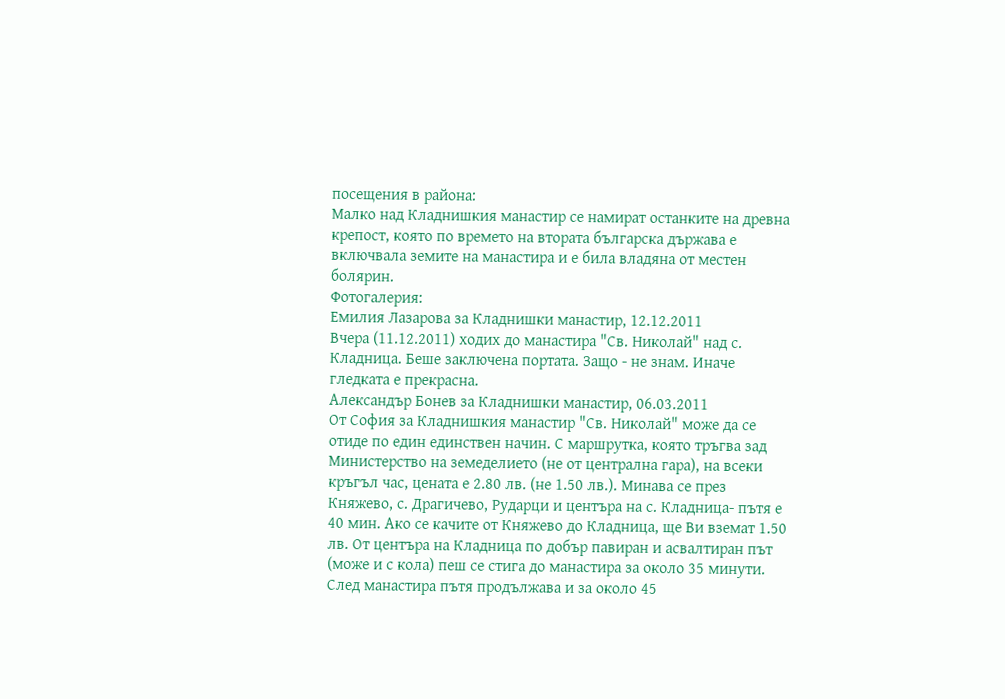посещения в района:
Малко над Кладнишкия манастир се намират останките на древна крепост, която по времето на втората българска държава е включвала земите на манастира и е била владяна от местен болярин.
Фотогалерия:
Емилия Лазарова за Кладнишки манастир, 12.12.2011
Вчера (11.12.2011) ходих до манастира "Св. Николай" над с. Кладница. Беше заключена портата. Защо - не знам. Иначе гледката е прекрасна.
Александър Бонев за Кладнишки манастир, 06.03.2011
От София за Кладнишкия манастир "Св. Николай" може да се отиде по един единствен начин. С маршрутка, която тръгва зад Министерство на земеделието (не от централна гара), на всеки кръгъл час, цената е 2.80 лв. (не 1.50 лв.). Минава се през Княжево, с. Драгичево, Рударци и центъра на с. Кладница- пътя е 40 мин. Ако се качите от Княжево до Кладница, ще Ви вземат 1.50 лв. От центъра на Кладница по добър павиран и асвалтиран път (може и с кола) пеш се стига до манастира за около 35 минути. След манастира пътя продължава и за около 45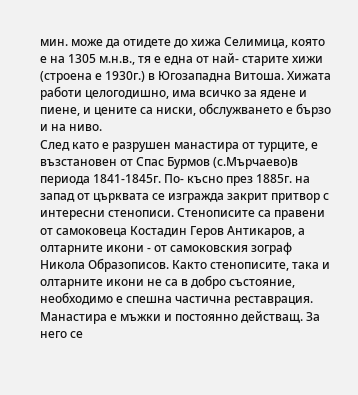мин. може да отидете до хижа Селимица, която е на 1305 м.н.в., тя е една от най- старите хижи (строена е 1930г.) в Югозападна Витоша. Хижата работи целогодишно, има всичко за ядене и пиене, и цените са ниски, обслужването е бързо и на ниво.
След като е разрушен манастира от турците, е възстановен от Спас Бурмов (с.Мърчаево)в периода 1841-1845г. По- късно през 1885г. на запад от църквата се изгражда закрит притвор с интересни стенописи. Стенописите са правени от самоковеца Костадин Геров Антикаров, а олтарните икони - от самоковския зограф Никола Образописов. Както стенописите, така и олтарните икони не са в добро състояние, необходимо е спешна частична реставрация. Манастира е мъжки и постоянно действащ. За него се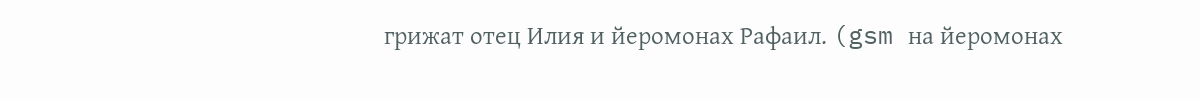грижат отец Илия и йеромонах Рафаил. (gsm на йеромонах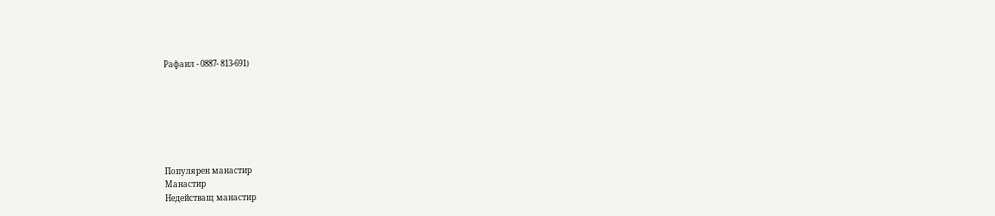Рафаил - 0887- 813-691)







Популярен манастир
Mанастир
Недействащ манастир